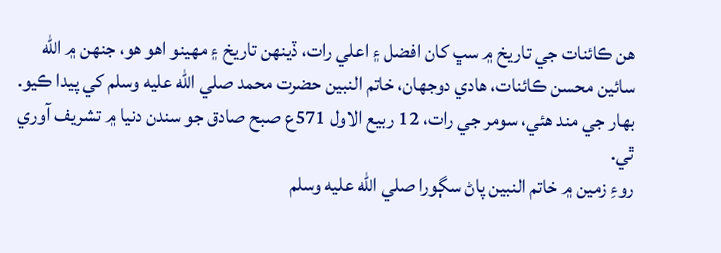هن ڪائنات جي تاريخ ۾ سڀ کان افضل ۽ اعلي رات، ڏينهن تاريخ ۽ مهينو اهو هو، جنهن ۾ الله سائين محسن ڪائنات، هادي دوجهان، خاتم النبين حضرت محمد صلي الله عليه وسلم کي پيدا ڪيو. بهار جي مند هئي، سومر جي رات، 12 ربيع الاول 571ع صبح صادق جو سندن دنيا ۾ تشريف آوري ٿي.
روءِ زمين ۾ خاتم النبين پاڻ سڳورا صلي الله عليه وسلم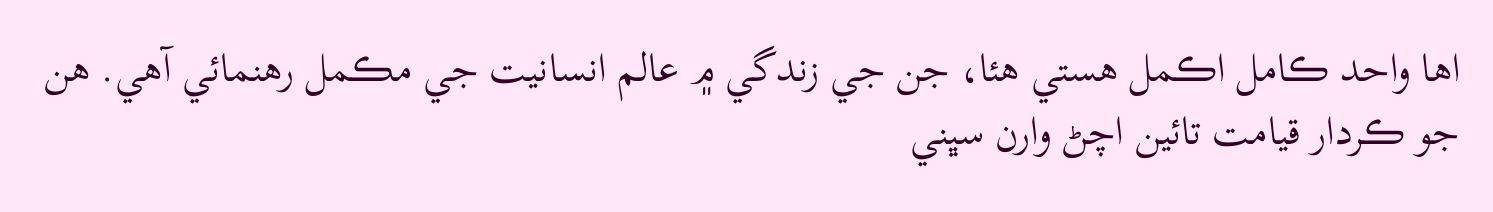اها واحد ڪامل اڪمل هستي هئا، جن جي زندگي ۾ عالم انسانيت جي مڪمل رهنمائي آهي. هن جو ڪردار قيامت تائين اچڻ وارن سڀني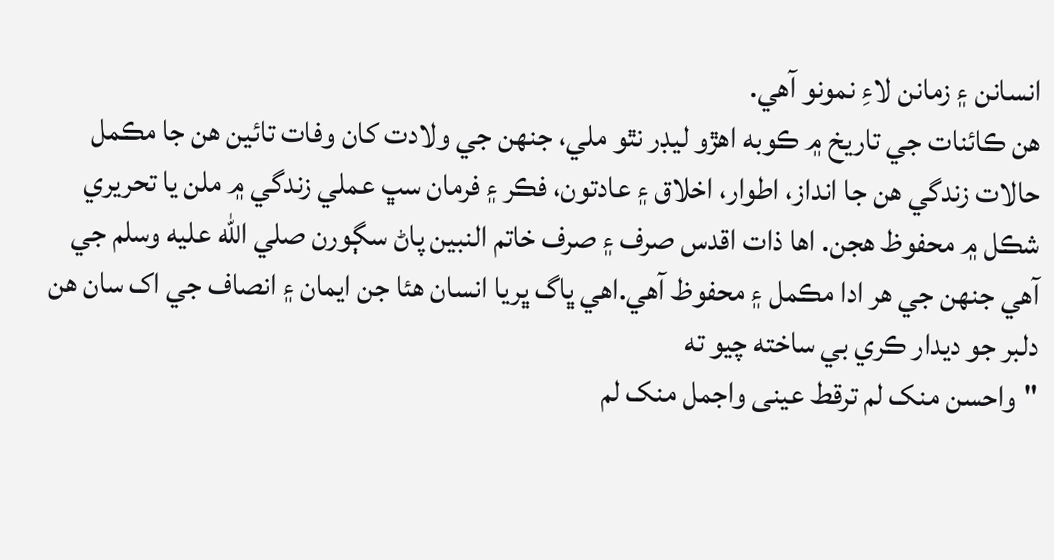انسانن ۽ زمانن لاءِ نمونو آهي.
هن ڪائنات جي تاريخ ۾ ڪوبه اهڙو ليڊر نٿو ملي، جنهن جي ولادت کان وفات تائين هن جا مڪمل حالات زندگي هن جا انداز، اطوار، اخلاق ۽ عادتون، فڪر ۽ فرمان سڀ عملي زندگي ۾ ملن يا تحريري شڪل ۾ محفوظ هجن. اها ذات اقدس صرف ۽ صرف خاتم النبين پاڻ سڳورن صلي الله عليه وسلم جي آهي جنهن جي هر ادا مڪمل ۽ محفوظ آهي.اهي ڀاگ ڀريا انسان هئا جن ايمان ۽ انصاف جي اک سان هن دلبر جو ديدار ڪري بي ساخته چيو ته
"واحسن منک لم ترقط عینی واجمل منک لم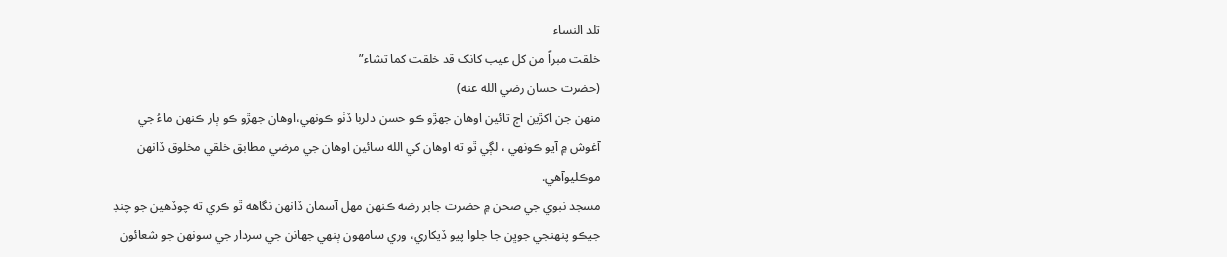تلد النساء
خلقت مبراً من کل عیب کانک قد خلقت کما تشاء”
(حضرت حسان رضي الله عنه)
منهن جن اکڙين اڄ تائين اوهان جهڙو ڪو حسن دلربا ڏٺو ڪونهي،اوهان جهڙو ڪو ٻار ڪنهن ماءُ جي آغوش ۾ آيو ڪونهي ، لڳي ٿو ته اوهان کي الله سائين اوهان جي مرضي مطابق خلقي مخلوق ڏانهن موڪليوآهي.
مسجد نبوي جي صحن ۾ حضرت جابر رضه ڪنهن مهل آسمان ڏانهن نگاهه ٿو ڪري ته چوڏهين جو چنڊ جيڪو پنهنجي جوڀن جا جلوا پيو ڏيکاري، وري سامهون ٻنهي جهانن جي سردار جي سونهن جو شعائون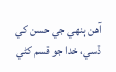آهن ٻنهي جي حسن کي ڏسي، خدا جو قسم کڻي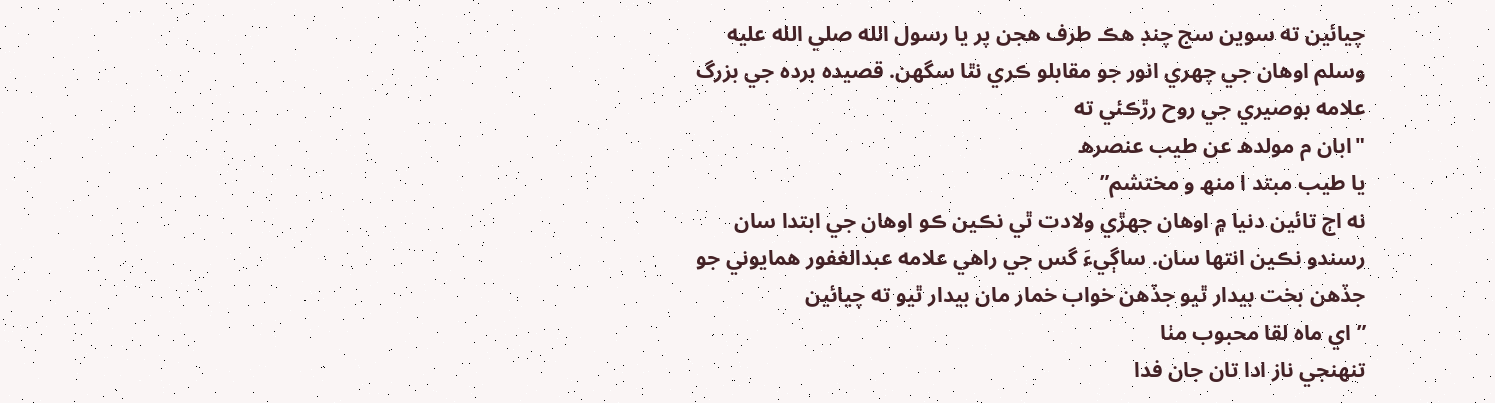چيائين ته سوين سج چنڊ هڪ طرف هجن پر يا رسول الله صلي الله عليه وسلم اوهان جي چهري انور جو مقابلو ڪري نٿا سگهن. قصيده برده جي بزرگ علامه بوصيري جي روح رڙڪئي ته
"ابان م مولدھ عن طیب عنصرھ
یا طیب مبتد ا منھ و مختشم”
نه اڄ تائين دنيا ۾ اوهان جهڙي ولادت ٿي نڪين ڪو اوهان جي ابتدا سان رسندو نڪين انتها سان. ساڳيءَ گس جي راهي علامه عبدالغفور همايوني جو جڏهن بخت بيدار ٿيو جڏهن خواب خمار مان بيدار ٿيو ته چيائين
” اي ماه لقا محبوب مٺا
تنهنجي ناز ادا تان جان فدا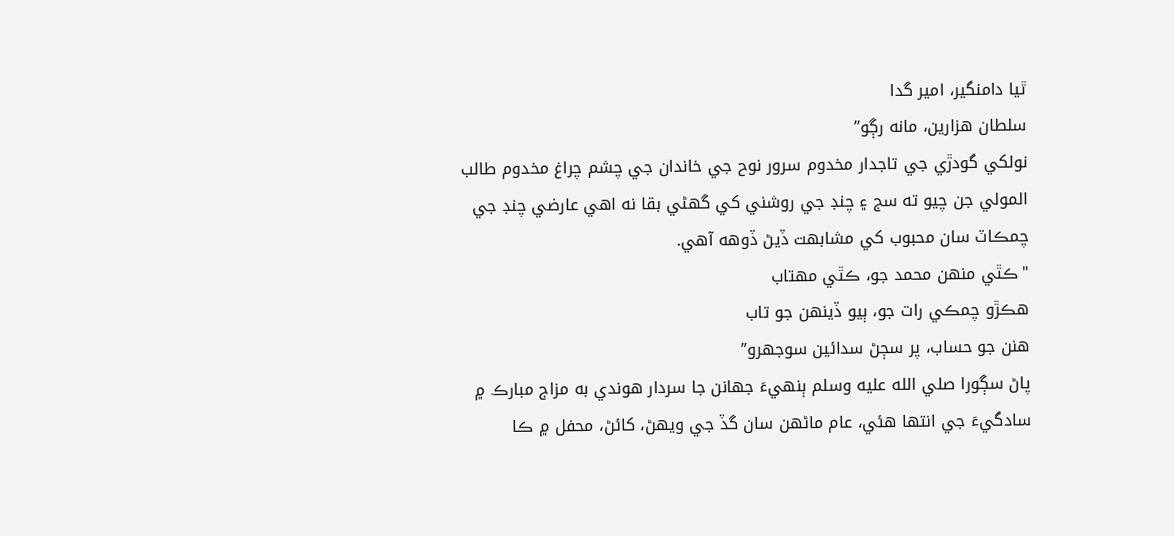ٿيا دامنگير، امير گدا
سلطان هزارين، مانه رڳو”
نولکي گودڙي جي تاجدار مخدوم سرور نوح جي خاندان جي چشم چراغ مخدوم طالب المولي جن چيو ته سج ۽ چنڊ جي روشني کي گهڻي بقا نه اهي عارضي چنڊ جي چمڪاٽ سان محبوب کي مشابهت ڏيڻ ڏوهه آهي.
"ڪٿي منهن محمد جو، ڪٿي مهتاب
هڪڙو چمڪي رات جو، ٻيو ڏينهن جو تاب
هنن جو حساب، پر سڄڻ سدائين سوجهرو”
پاڻ سڳورا صلي الله عليه وسلم ٻنهيءَ جهانن جا سردار هوندي به مزاج مبارڪ ۾ سادگيءَ جي انتها هئي، عام ماڻهن سان گڏ جي ويهڻ، کائڻ، محفل ۾ ڪا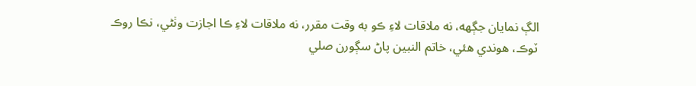الڳ نمايان جڳهه، نه ملاقات لاءِ ڪو به وقت مقرر، نه ملاقات لاءِ ڪا اجازت وٺڻي، نڪا روڪ ٽوڪ، هوندي هئي، خاتم النبين پاڻ سڳورن صلي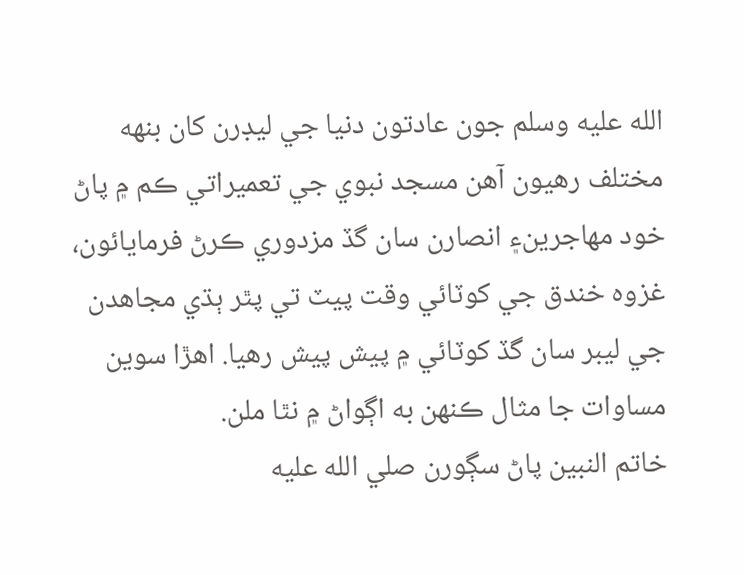الله عليه وسلم جون عادتون دنيا جي ليڊرن کان بنهه مختلف رهيون آهن مسجد نبوي جي تعميراتي ڪم ۾ پاڻ خود مهاجرين۽ انصارن سان گڏ مزدوري ڪرڻ فرمايائون، غزوه خندق جي کوٽائي وقت پيٽ تي پٿر ٻڌي مجاهدن جي ليبر سان گڏ کوٽائي ۾ پيش پيش رهيا. اهڙا سوين مساوات جا مثال ڪنهن به اڳواڻ ۾ نٿا ملن.
خاتم النبين پاڻ سڳورن صلي الله عليه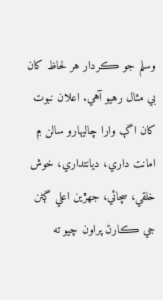وسلم جو ڪردار هر لحاظ کان بي مثال رهيو آهي. اعلان نبوت کان اڳ وارا چاليهارو سالن ۾ امانت داري، ديانتداري، خوش خلقي، سچائي، جهڙين اعلي ڳڻن جي ڪارڻ پراون چيو ته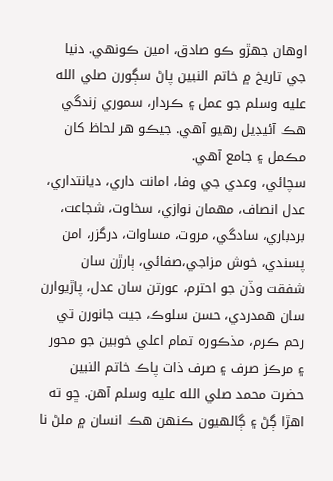اوهان جهڙو ڪو صادق، امين ڪونهي. دنيا جي تاريخ ۾ خاتم النبين پاڻ سڳورن صلي الله عليه وسلم جو عمل ۽ ڪردار، سموري زندگي هڪ آئيڊيل رهيو آهي. جيڪو هر لحاظ کان مڪمل ۽ جامع آهي.
سچائي، وعدي جي وفا، امانت داري، ديانتداري، عدل انصاف، مهمان نوازي، سخاوت، شجاعت، بردباري، سادگي، مروت، مساوات، درگزر، امن پسندي، خوش مزاجي،صفائي، ٻارڙن سان شفقت وڏن جو احترم، عورتن سان عدل، پاڙيوارن سان همدردي، حسن سلوڪ، جيت جانورن تي رحم ڪرم، مذڪوره تمام اعلي خوبين جو محور ۽ مرڪز صرف ۽ صرف ذات پاڪ خاتم النبين حضرت محمد صلي الله عليه وسلم آهن. ڇو ته اهڙا ڳڻ ۽ ڳالهيون ڪنهن هڪ انسان ۾ ملڻ نا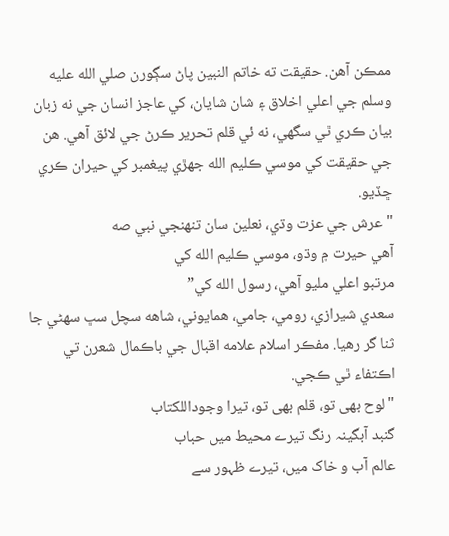ممڪن آهن. حقيقت ته خاتم النبين پاڻ سڳورن صلي الله عليه وسلم جي اعلي اخلاق ۽ شان شايان، کي عاجز انسان جي نه زبان بيان ڪري ٿي سگهي، نه ئي قلم تحرير ڪرڻ جي لائق آهي. هن جي حقيقت کي موسي ڪليم الله جهڙي پيغمبر کي حيران ڪري ڇڏيو.
"عرش جي عزت وڌي، نعلين سان تنهنجي نبي صه
آهي حيرت ۾ وڌو، موسي ڪليم الله کي
مرتبو اعلي مليو آهي، رسول الله کي”
سعدي شيرازي، رومي، جامي، همايوني، شاهه سچل سڀ سهڻي جا ثنا گر رهيا. مفڪر اسلام علامه اقبال جي باڪمال شعرن تي اڪتفاء ٿي ڪجي.
"لوح بھی تو، قلم بھی تو، تیرا وجوداللکتاب
گنبد آبگینہ رنگ تیرے محیط میں حباب
عالم آب و خاک میں، تیرے ظہور سے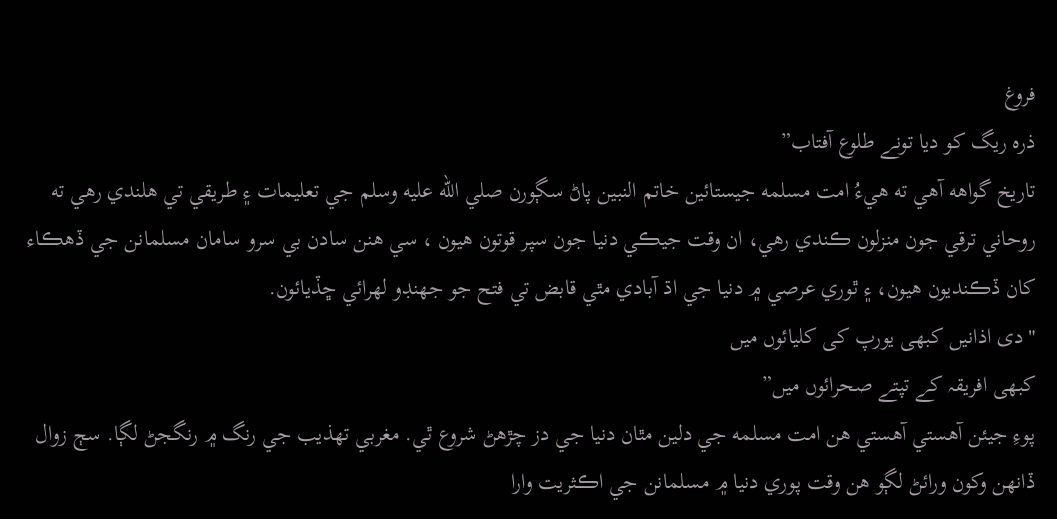فروغ
ذرہ ریگ کو دیا تونے طلوع آفتاب”
تاريخ گواهه آهي ته هيءُ امت مسلمه جيستائين خاتم النبين پاڻ سڳورن صلي الله عليه وسلم جي تعليمات ۽ طريقي تي هلندي رهي ته روحاني ترقي جون منزلون ڪندي رهي، ان وقت جيڪي دنيا جون سپر قوتون هيون ، سي هنن سادن بي سرو سامان مسلمانن جي ڏهڪاء کان ڏڪنديون هيون، ۽ ٿوري عرصي ۾ دنيا جي اڌ آبادي مٿي قابض تي فتح جو جهنڊو لهرائي ڇڏيائون.
"دی اذانیں کبھی یورپ کی کلیائوں میں
کبھی افریقہ کے تپتے صحرائوں میں”
پوءِ جيئن آهستي آهستي هن امت مسلمه جي دلين مٿان دنيا جي دز چڙهڻ شروع ٿي. مغربي تهذيب جي رنگ ۾ رنگجڻ لڳا. سڄ زوال ڏانهن وکون ورائڻ لڳو هن وقت پوري دنيا ۾ مسلمانن جي اڪثريت وارا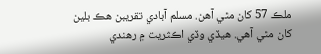ملڪ 57 کان مٿي آهن. مسلم آبادي تقريبن هڪ بلين کان مٿي آهي. هيڏي وڏي اڪثريت ۾ رهندي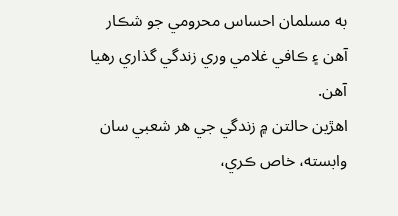به مسلمان احساس محرومي جو شڪار آهن ۽ ڪافي غلامي وري زندگي گذاري رهيا آهن.
اهڙين حالتن ۾ زندگي جي هر شعبي سان وابسته، خاص ڪري،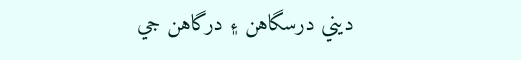ديني درسگاهن ۽ درگاهن جي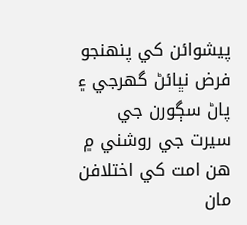پيشوائن کي پنهنجو فرض نڀائڻ گهرجي ۽ پاڻ سڳورن جي سيرت جي روشني ۾ هن امت کي اختلافن مان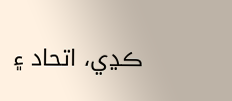ڪڍي، اتحاد ۽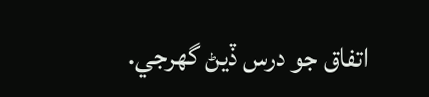اتفاق جو درس ڏيڻ گهرجي.